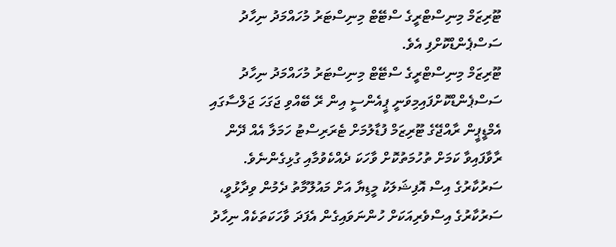ޓޫރިޒަމް މިނިސްޓްރީގެ ސްޓޭޓް މިނިސްޓަރު މުހައްމަދު ނިހާދު ސަސްޕެންޑްކޮށްފި އެވެ.
ޓޫރިޒަމް މިނިސްޓްރީގެ ސްޓޭޓް މިނިސްޓަރު މުހައްމަދު ނިހާދު ސަސްޕެންޑްކޮށްފައިމިވަނީ ޕީއެންސީ އިން ރޭ ބޭއްވި ޖަގަހަ ޖަލްސާގައި އެމްޑީޕީން ރާއްޖޭގެ ޓޫރިޒަމް ފުޑާލުމަށް ޓެރަރިސްޓު ހަމަލާ އެއް ދޭން ރާވާފައިވާ ކަމަށް ތުހުމަތުކޮށް ވާހަކަ ދެއްކެވުމާއި ގުޅިގެންނެވެ.
ސަރުކާރުގެ އިސް އޮފިޝަލަކު މީޑިޔާ އަށް މައުލޫމާތު ދެމުން ވިދާޅުވީ، ސަރުކާރުގެ އިސްވެރިއަކަށް ހުންނަވައިގެން އެފަދަ ވާހަކަތަކެއް ނިހާދު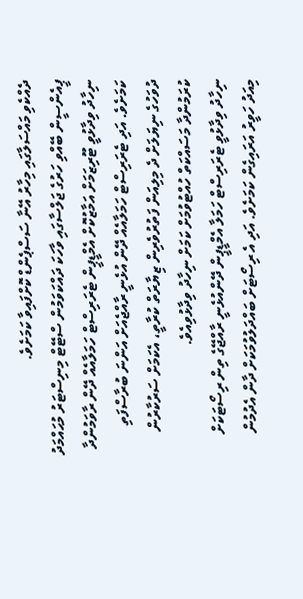ދެއްކެވި މައްސަލާގައި މިހާރު އޭނާ ސަސްޕެންޑް ކޮށްފައިވާ ކަމަށެވެ.
ޕީއެންސީން ބޭއްވި ހަރުގެ ޖަލްސާގައި ވާހަކަ ދައްކަވަމުން ސްޓޭޓް މިނިސްޓަރު މުޙައްމަދު ނިހާދު ވިދާޅުވީ ޓޫރިޒަމަށް އަމާޒުކޮށް އެމްޑީޕީން ޓެރަރިސްޓް ހަމަލާއެއް ދޭން ރާވަމުންދާ ކަމަށެވެ. އަދި ޓެރަރިސްޓް ހަމަލާއެއް ދޭން އުޅެނީ ރާއްޖެއަށް އަންނަ ބުރާސްފަތި ދުވަހުގެ ނިޔަލަށް ދެ މިލިއަން ފަތުރުވެރިން ޒިޔާރަތް ކުރާތީ، އެކަމަށް ސަރުކާރުން ކުރަމުންދާ މަސައްކަތް ހުއްޓުވުމަށް ކަމަށް ނިހާދު ވިދާޅުވިއެވެ.
ނިހާދު ވިދާޅުވީ ޓެރަރިސްޓް ހަމަލާ އެމްޑީޕީން ދޭންއުޅެނީ ރާއްޖޭގެ ތިން ރިސޯޓަކަށް މިއަދު ހަވީރު އަރައިގެން ކަމަށެވެ. އަދި އެ ރިސޯޓަށް ބައްދަލުވުމަކަށް ދާން އެދުމުން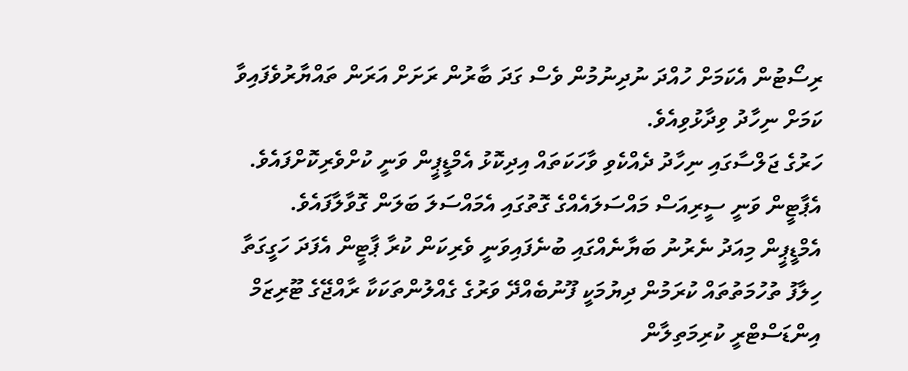ރިސޯޓުން އެކަމަށް ހުއްދަ ނުދިނުމުން ވެސް ގަދަ ބާރުން ރަށަށް އަރަން ތައްޔާރުވެފައިވާ ކަމަށް ނިހާދު ވިދާޅުވިއެވެ.
ހަރުގެ ޖަލްސާގައި ނިހާދު ދެއްކެވި ވާހަކަތައް އިދިކޮޅު އެމްޑީޕީން ވަނީ ކުށްވެރިކޮށްފައެވެ. އެޕާޓީން ވަނީ ސީރިއަސް މައްސަލައެއްގެ ގޮތުގައި އެމައްސަލަ ބަލަން ގޮވާލާފައެވެ.
އެމްޑީޕީން މިއަދު ނެރުނު ބަޔާނެއްގައި ބުނެފައިވަނީ ވެރިކަން ކުރާ ޕާޓީން އެފަދަ ހަގީގަތާ ހިލާފު ތުހުމަތުތައް ކުރަމުން ދިޔުމަކީ ފޫނުބެއްދޭ ވަރުގެ ގެއްލުންތަކަކާ ރާއްޖޭގެ ޓޫރިޒަމް އިންޑަސްޓްރީ ކުރިމަތިލާން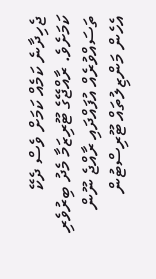ޖެހިދާނެ ކަމެއް ކަމަށް ވެސް ދެކޭ ކަމަށެވެ. ރާއްޖޭގެ ޓޫރިޒަމާ މެދު ބިރުވެރި ތަސައްވުރެއް އުފައްދައި ރާއްޖެ ނޫން އެހެން މަންޒިލުތައް ޓޫރިސްޓުން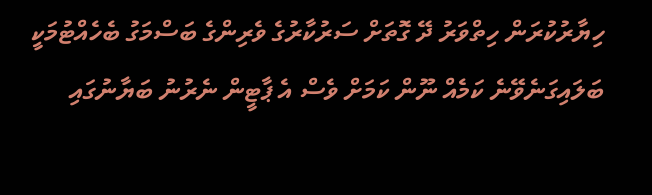ހިޔާރުކުރަން ހިތްވަރު ދޭ ގޮތަށް ސަރުކާރުގެ ވެރިންގެ ބަސްމަގު ބެހެއްޓުމަކީ ބަލައިގަނެވޭނެ ކަމެއް ނޫން ކަމަށް ވެސް އެ ޕާޓީން ނެރުނު ބަޔާނުގައި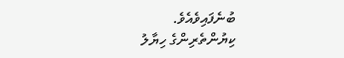ބުނެފައިވެއެވެ.
ކިޔުންތެރިންގެ ހިޔާލު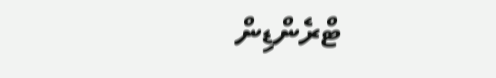ޓްރެންޑިން